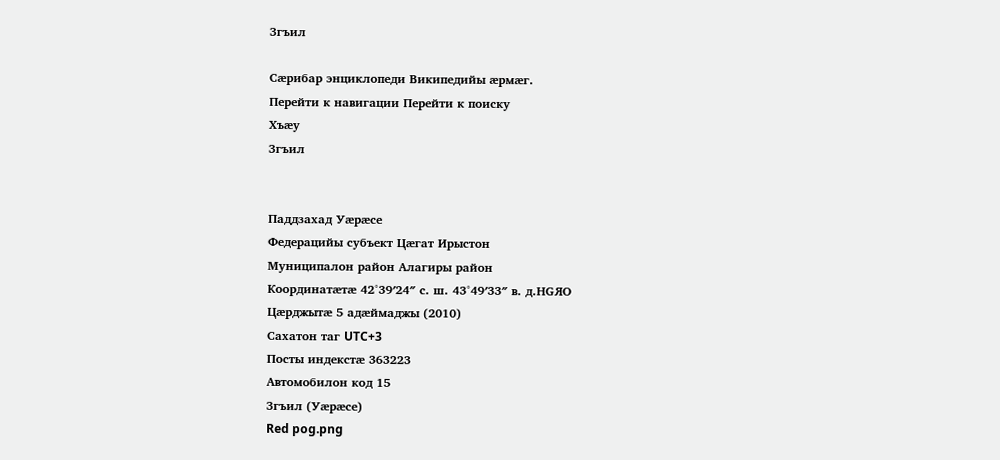Згъил

Сæрибар энциклопеди Википедийы æрмæг.
Перейти к навигации Перейти к поиску
Хъæу
Згъил


Паддзахад Уæрæсе
Федерацийы субъект Цæгат Ирыстон
Муниципалон район Алагиры район
Координатæтæ 42°39′24″ с. ш. 43°49′33″ в. д.HGЯO
Цæрджытæ 5 адæймаджы (2010)
Сахатон таг UTC+3
Посты индекстæ 363223
Автомобилон код 15
Згъил (Уæрæсе)
Red pog.png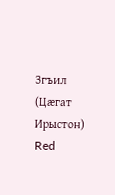Згъил (Цæгат Ирыстон)
Red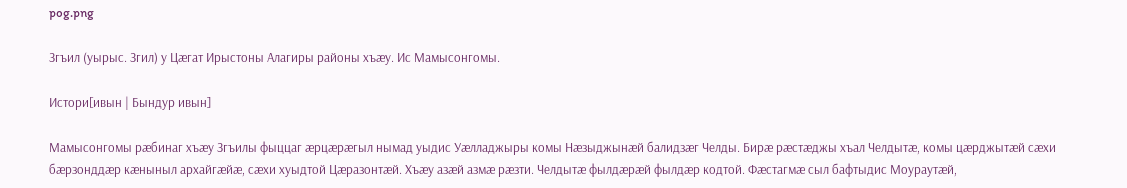pog.png

Згъил (уырыс. Згил) у Цæгат Ирыстоны Алагиры районы хъæу. Ис Мамысонгомы.

Истори[ивын | Бындур ивын]

Мамысонгомы рæбинаг хъæу Згъилы фыццаг æрцæрæгыл нымад уыдис Уæлладжыры комы Нæзыджынæй балидзæг Челды. Бирæ рæстæджы хъал Челдытæ, комы цæрджытæй сæхи бæрзонддæр кæныныл архайгæйæ, сæхи хуыдтой Цæразонтæй. Хъæу азæй азмæ рæзти. Челдытæ фылдæрæй фылдæр кодтой. Фæстагмæ сыл бафтыдис Моураутæй,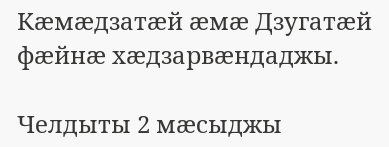Кæмæдзатæй æмæ Дзугатæй фæйнæ хæдзарвæндаджы.

Челдыты 2 мæсыджы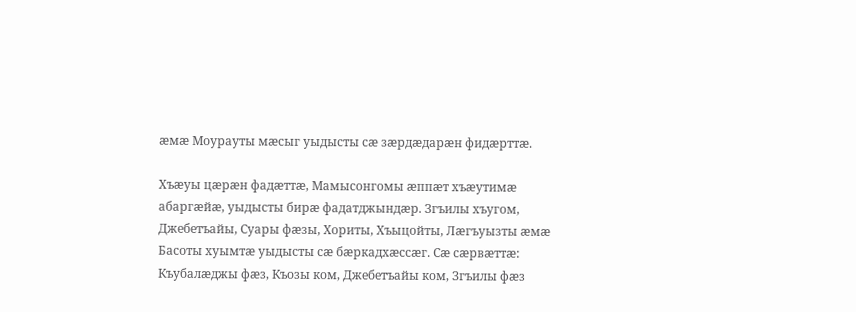æмæ Моурауты мæсыг уыдысты сæ зæрдæдарæн фидæрттæ.

Хъæуы цæрæн фадæттæ, Мамысонгомы æппæт хъæутимæ абаргæйæ, уыдысты бирæ фадатджындæр. Згъилы хъугом, Джебетъайы, Суары фæзы, Хориты, Хъыцойты, Лæгъуызты æмæ Басоты хуымтæ уыдысты сæ бæркадхæссæг. Сæ сæрвæттæ: Къубалæджы фæз, Къозы ком, Джебетъайы ком, Згъилы фæз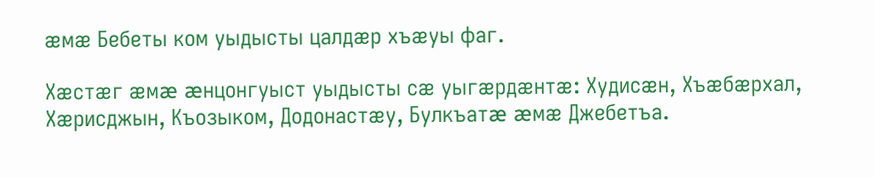æмæ Бебеты ком уыдысты цалдæр хъæуы фаг.

Хæстæг æмæ æнцонгуыст уыдысты сæ уыгæрдæнтæ: Худисæн, Хъæбæрхал, Хæрисджын, Къозыком, Додонастæу, Булкъатæ æмæ Джебетъа.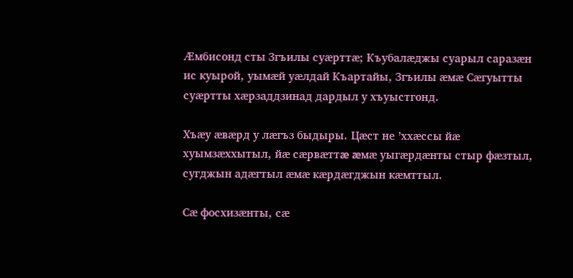Æмбисонд сты Згъилы суæрттæ; Къубалæджы суарыл саразæн ис куырой, уымæй уæлдай Къартайы, Згъилы æмæ Сæгуытты суæртты хæрзаддзинад дардыл у хъуыстгонд.

Хъæу æвæрд у лæгъз быдыры. Цæст не ’ххæссы йæ хуымзæххытыл, йæ сæрвæттæ æмæ уыгæрдæнты стыр фæзтыл, сугджын адæгтыл æмæ кæрдæгджын кæмттыл.

Сæ фосхизæнты, сæ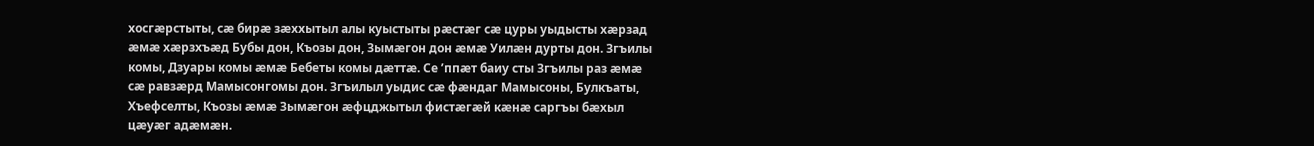хосгæрстыты, сæ бирæ зæххытыл алы куыстыты рæстæг сæ цуры уыдысты хæрзад æмæ хæрзхъæд Бубы дон, Къозы дон, Зымæгон дон æмæ Уилæн дурты дон. Згъилы комы, Дзуары комы æмæ Бебеты комы дæттæ. Се ’ппæт баиу сты Згъилы раз æмæ сæ равзæрд Мамысонгомы дон. Згъилыл уыдис сæ фæндаг Мамысоны, Булкъаты, Хъефселты, Къозы æмæ Зымæгон æфцджытыл фистæгæй кæнæ саргъы бæхыл цæуæг адæмæн.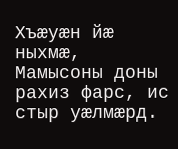Хъæуæн йæ ныхмæ, Мамысоны доны рахиз фарс, ис стыр уæлмæрд.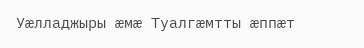Уæлладжыры æмæ Туалгæмтты æппæт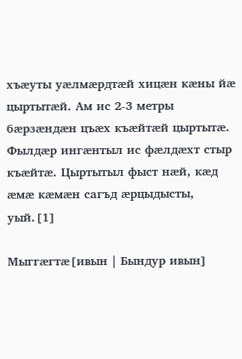хъæуты уæлмæрдтæй хицæн кæны йæ цыртытæй. Ам ис 2-3 метры бæрзæндæн цъæх къæйтæй цыртытæ. Фылдæр ингæнтыл ис фæлдæхт стыр къæйтæ. Цыртытыл фыст нæй, кæд æмæ кæмæн сагъд æрцыдысты, уый.[1]

Мыггæгтæ[ивын | Бындур ивын]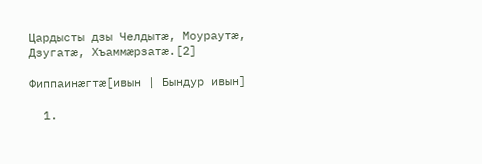Цардысты дзы Челдытæ, Моураутæ, Дзугатæ, Хъаммæрзатæ.[2]

Фиппаинæгтæ[ивын | Бындур ивын]

  1.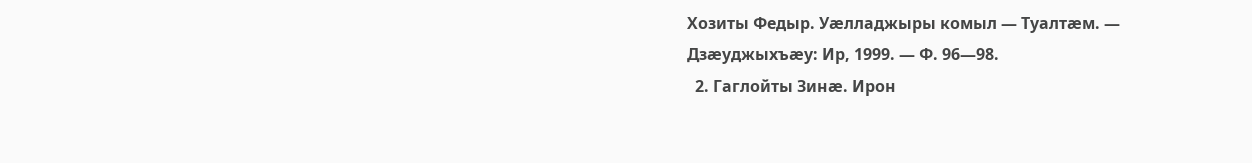Хозиты Федыр. Уæлладжыры комыл — Туалтæм. — Дзæуджыхъæу: Ир, 1999. — Ф. 96—98.
  2. Гаглойты Зинæ. Ирон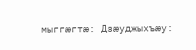мыггæгтæ: Дзæуджыхъæу: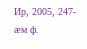Ир, 2005, 247-æм ф.